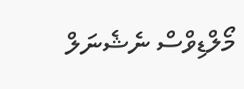މޯލްޑިވްސް ނެޝެނަލް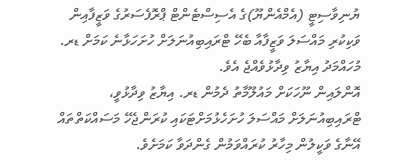ޔުނިވާސިޓީ (އެމްއެންޔޫ)ގެ އެސިސްޓެންޓް ޕްރޮފެސަރުގެ ވަޒީފާއިން ވަކިކުރި މައްސަލަ ވަޒީފާއާ ބެހޭ ޓްރައިބިއުނަލަށް ހުށަހަޅާނެ ކަމަށް ޑރ. މުހައްމަދު އިޔާޒު ވިދާޅުވެއްޖެ އެވެ.
އޮންލައިން ނޫހަކަށް މައުލޫމާތު ދެމުން ޑރ. އިޔާޒު ވިދާޅުވީ، ޓްރައިބިއުނަލަށް މައްސަލަ ހުށަހެޅުމަށްޓަކައި ކުރަންޖެހޭ މަސައްކަތްތައް އޭނާގެ ވަކީލުން މިހާރު ކުރައްވަމުން ގެންދަވާ ކަމަށެވެ.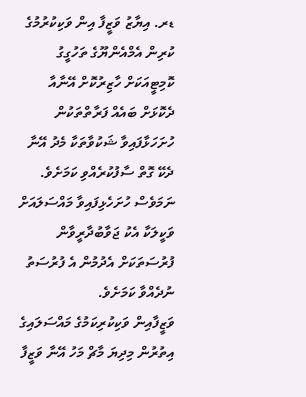ޑރ. އިޔާޒު ވަޒީފާ އިން ވަކިކުރުމުގެ ކުރިން އެމްއެންޔޫގެ ތަހުގީގު ކޮމިޓީއަކަށް ހާޒިރުކޮށް އޭނާއާ ދެކޮޅަށް ބައެއް ފަރާތްތަކުން ހުށަހަޅާފައިވާ ޝަކުވާތަކާ މެދު އޭނާ ދެކޭ ގޮތް ސާފުކުރެއްވި ކަމަށެވެ. ނަމަވެސް ހުށަހެޅިފައިވާ މައްސަލައަށް ވަކީލަކާ އެކު ޖަވާބުދާރީވާން ފުރުސަތަކަށް އެދުމުން އެ ފުރުސަތު ނުދެއްވާ ކަމަށެވެ.
ވަޒީފާއިން ވަކިކުރިކަމުގެ މައްސަލައިގެ އިތުރުން މިދިޔަ މާޗް މަހު އޭނާ ވަޒީފާ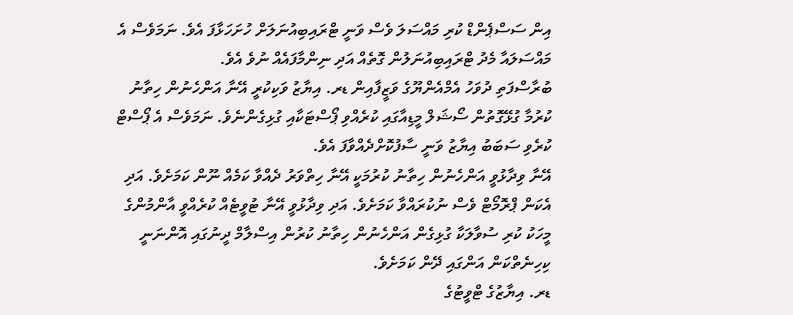އިން ސަސްޕެންޑް ކުރި މައްސަލަ ވެސް ވަނީ ޓްރައިބިއުނަލަށް ހުށަހަޅާފަ އެވެ. ނަމަވެސް އެ މައްސަލައާ މެދު ޓްރައިބިއުނަލުން ގޮތެއް އަދި ނިންމާފައެއް ނުވެ އެވެ.
ބުރާސްފަތި ދުވަހު އެމްއެންޔޫގެ ވަޒީފާއިން ޑރ. އިޔާޒު ވަކިކުރީ އޭނާ އަންހެނުން ހިތާނު ކުރުމާ ގުޅޭގޮތުން ސޯޝަލް މީޑިއާގައި ކުރެއްވި ޕޯސްޓަކާއި ގުޅިގެންނެވެ. ނަމަވެސް އެ ޕޯސްޓް ކުރެވި ސަބަބު އިޔާޒު ވަނީ ސާފުކޮށްދެއްވާފަ އެވެ.
އޭނާ ވިދާޅުވީ އަންހެނުން ހިތާނު ކުރުމަކީ އޭނާ ހިތްވަރު ދެއްވާ ކަމެއް ނޫން ކަމަށެވެ. އަދި އެކަން ޕްރޮމޯޓް ވެސް ނުކުރައްވާ ކަމަށެވެ. އަދި ވިދާޅުވީ އޭނާ ޓުވީޓެއް ކުރެއްވީ އާންމުންގެ މީހަކު ކުރި ސުވާލަކާ ގުޅިގެން އަންހެނުން ހިތާނު ކުރުން އިސްލާމް ދީނުގައި އޮންނަނީ ކިހިނެތްކަން އަންގައި ދޭން ކަމަށެވެ.
ޑރ. އިޔާޒުގެ ޓްވީޓުގެ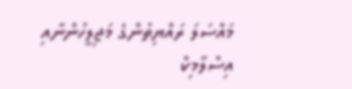މައްސަލަ ރައްޔިތުންގެ މަޖިލީހުންނާއި އިސްލާމިކް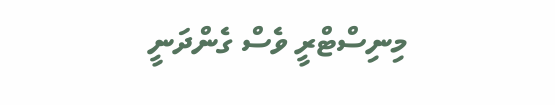މިނިސްޓްރީ ވެސް ގެންދަނީ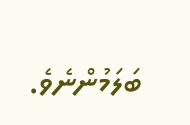ބަލަމުންނެވެ.